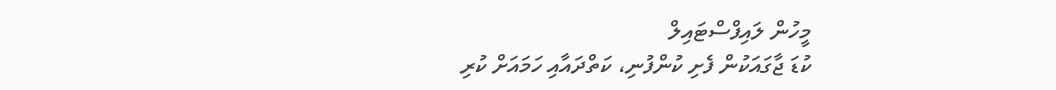މީހުން ލައިފްސްޓައިލް
ކުޑަ ޖާގައަކުން ފެށި ކުންފުނި، ކަތްދައާއި ހަމައަށް ކުރި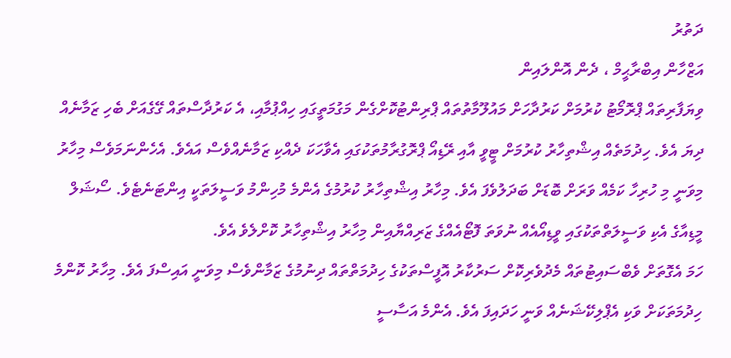ދަތުރު
އަޒްހާން އިބްރާޙީމް ، ދެން އޮންލައިން
ވިޔަފާރިތައް ޕްރޮމޯޓު ކުރުމަށް ކަރުދާހަށް މައުލޫމާތުތައް ޕްރިންޓުކޮށްގެން މަގުމަތީގައި ހިއްޕުމާއި، އެ ކަރުދާސްތައް ގޭގެއަށް ބެހި ޒަމާނެއް ދިޔަ އެވެ. ހިދުމަތެއް އިޝްތިހާރު ކުރުމަށް ޓީވީ އާއި ރޭޑިއޯ ޕްރޮގުރާމުތަކުގައި އެވާހަކަ ދެއްކި ޒަމާނެއްވެސް އައެވެ. އެހެންނަމަވެސް މިހާރު މިވަނީ މި ހުރިހާ ކަމެއް ވަރަށް ބޮޑަށް ބަދަލުވެފަ އެވެ. މިހާރު އިޝްތިހާރު ކުރުމުގެ އެންމެ މުހިންމު ވަސީލަތަކީ އިންޓަނެޓެވެ. ސޯޝަލް މީޑިއާގެ އެކި ވަސީލަތްތަކުގައި ވީޑިއޯއެއް ނުވަތަ ފޮޓޯއެއްގެ ޒަރިއްޔާއިން މިހާރު އިޝްތިހާރު ކޮށްލެވެ އެވެ.
ހަމަ އެގޮތަށް ވެބްސައިޓުތައް މެދުވެރިކޮށް ސަރުކާރު އޮފީސްތަކުގެ ހިދުމަތްތައް ދިނުމުގެ ޒަމާންވެސް މިވަނީ އައިސްފަ އެވެ. މިހާރު ކޮންމެ ހިދުމަތަކަށް ވަކި އެޕްލިކޭޝަނެއް ވަނީ ހަދައިފަ އެވެ. އެންމެ އަސާސީ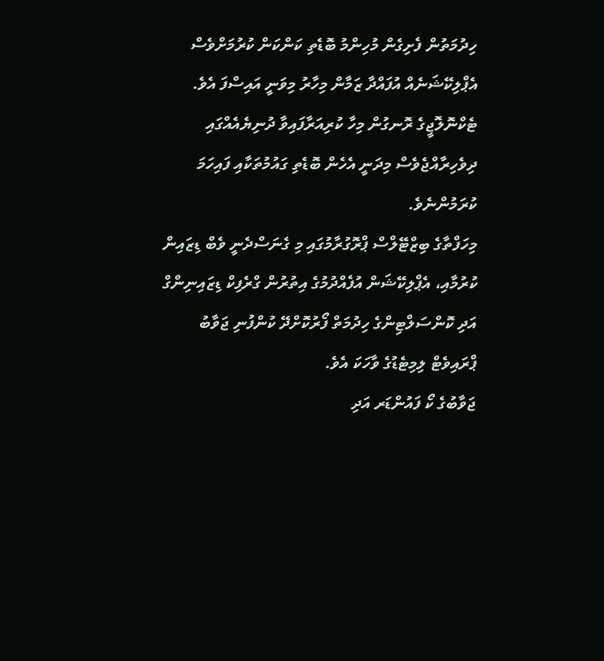ހިދުމަތުން ފެށިގެން މުހިންމު ބޮޑެތި ކަންކަން ކުރުމަށްވެސް އެޕްލިކޭޝަނެއް އުފައްދާ ޒަމާން މިހާރު މިވަނީ އައިސްފަ އެވެ. ޓެކްނޮލޮޖީގެ ރޮނގުން މިހާ ކުރިއަރާފައިވާ ދުނިޔެއެއްގައި ދިވެހިރާއްޖެވެސް މިދަނީ އެހެން ބޮޑެތި ގައުމުތަކާއި ފައިހަމަ ކުރަމުންނެވެ.
މިހަފްތާގެ ބިޒްޓޭލްސް ޕްރޮގުރާމުގައި މި ގެނަސްދެނީ ވެބް ޑިޒައިން ކުރުމާއި، އެޕްލިކޭޝަން އުފެއްދުމުގެ އިތުރުން ގްރެފިކް ޑިޒައިނިންގް އަދި ކޮންސަލްޓިންގެ ހިދުމަތް ފޯރުކޮށްދޭ ކުންފުނި ޖަވާބު ޕްރައިވެޓް ލިމިޓެޑުގެ ވާހަކަ އެވެ.
ޖަވާބުގެ ކޯ ފައުންޑަރ އަދި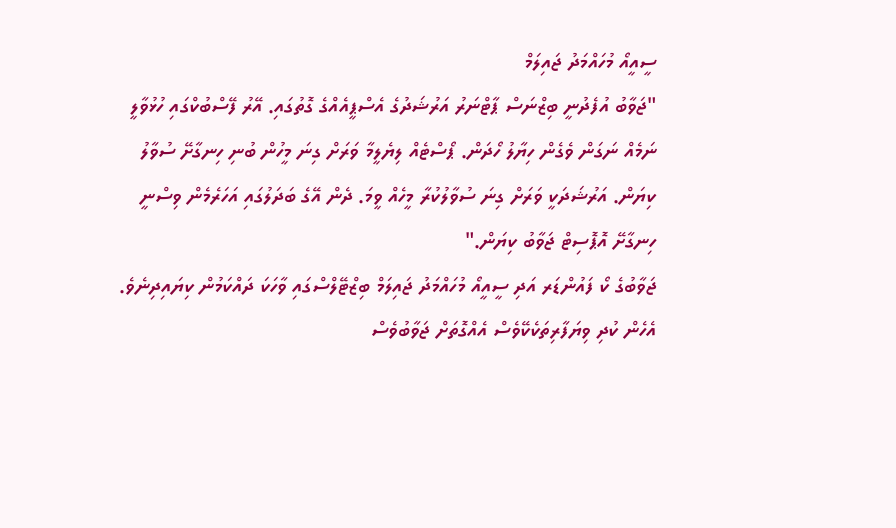ސީއީއޯ މުހައްމަދު ޖައިލަމް
"ޖަވާބު އުފެދުނީ ބިޒްނަސް ޕާޓްނަރު އަރުޝަދުގެ އެސްޕީއެއްގެ ގޮތުގައި. އޭރު ފޭސްބުކްގައި ހުޅުވާލީ ނަމެއް ނަގަން ވެގެން ހިޔާލު ހޯދަން. ޕޯސްޓެއް ލިޔެލީމާ ވަރަށް ގިނަ މީހުން ބުނި ހިނގާށޭ ސުވާލު ކިޔަން. އަރުޝަދަކީ ވަރަށް ގިނަ ސުވާލުކުރާ މީހެއް ވީމަ. ދެން އޭގެ ބަދަލުގައި އަހަރެމެން ވިސްނީ ހިނގާށޭ އޮޕޮސިޓް ޖަވާބު ކިޔަން."
ޖަވާބުގެ ކޯ ފައުންޑަރ އަދި ސީއީއޯ މުހައްމަދު ޖައިލަމް ބިޒްޓޭލްސްގައި ވާހަކަ ދައްކަމުން ކިޔައިދިނެވެ. އެހެން ކުދި ވިޔަފާރިތަކެކޭވެސް އެއްގޮތަށް ޖަވާބުވެސް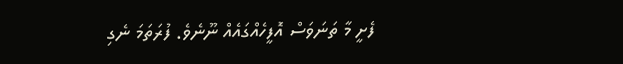ފެށީ މާ ތަނަވަސް އޮފީހެއްގައެއް ނޫނެވެ. ފުރަތަމަ ނެގި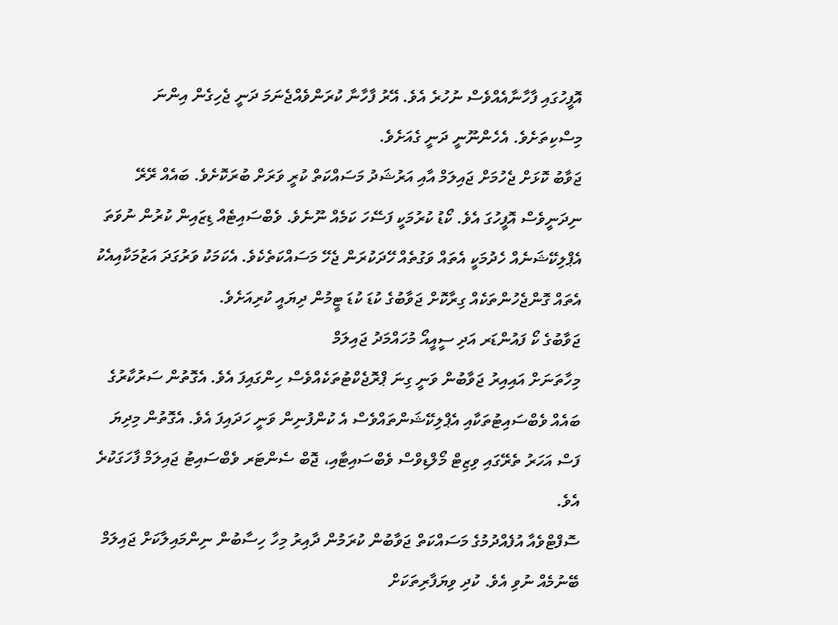އޮފީހުގައި ފާހާނާއެއްވެސް ނުހުރެ އެވެ. އޭރު ފާހާނާ ކުރަންވެއްޖެނަމަ ދަނީ ޖެހިގެން އިންނަ މިސްކިތަށެވެ. އެހެންނޫނީ ދަނީ ގެއަށެވެ.
ޖަވާބު ކޮޅަށް ޖެހުމަށް ޖައިލަމް އާއި އަރުޝަދު މަސައްކަތް ކުރީ ވަރަށް ބުރަކޮށެވެ. ބައެއް ރޭރޭ ނިދަނީވެސް އޮފީހުގަ އެވެ. ކޯޑު ކުރުމަކީ ފަސޭހަ ކަމެއް ނޫނެވެ. ވެބްސައިޓެއް ޑިޒައިން ކުރުން ނުވަތަ އެޕްލިކޭޝަނެއް ހެދުމަކީ އެތައް ވަގުތެއް ހޭދަކުރަން ޖެހޭ މަސައްކަތެކެވެ. އެކަމަކު ވަރުގަދަ އަޒުމަކާއިއެކު އެތައް ގޮންޖެހުންތަކެއް ގިރާކޮށް ޖަވާބުގެ ކުޑަ ކުޑަ ޓީމުން ދިޔައީ ކުރިއަށެވެ.
ޖަވާބުގެ ކޯ ފައުންޑަރ އަދި ސީއީއޯ މުހައްމަދު ޖައިލަމް
މިހާތަނަށް އައިއިރު ޖަވާބުން ވަނީ ގިނަ ޕްރޮޖެކްޓުތަކެއްވެސް ހިންގައިފަ އެވެ. އެގޮތުން ސަރުކާރުގެ ބައެއް ވެބްސައިޓުތަކާއި އެޕްލިކޭޝަންތައްވެސް އެ ކުންފުނިން ވަނީ ހަދައިފަ އެވެ. އެގޮތުން މިދިޔަ ފަސް އަހަރު ތެރޭގައި ވިޒިޓް މޯލްޑިވްސް ވެބްސައިޓާއި، ޖޮބް ސެންޓަރ ވެބްސައިޓު ޖައިލަމް ފާހަގަކުރެ އެވެ.
ސޮފްޓްވެއާ އުފެއްދުމުގެ މަސައްކަތް ޖަވާބުން ކުރަމުން ދާއިރު މިހާ ހިސާބުން ނިންމައިލާކަށް ޖައިލަމް ބޭނުމެއް ނުވި އެވެ. ކުދި ވިޔަފާރިތަކަށް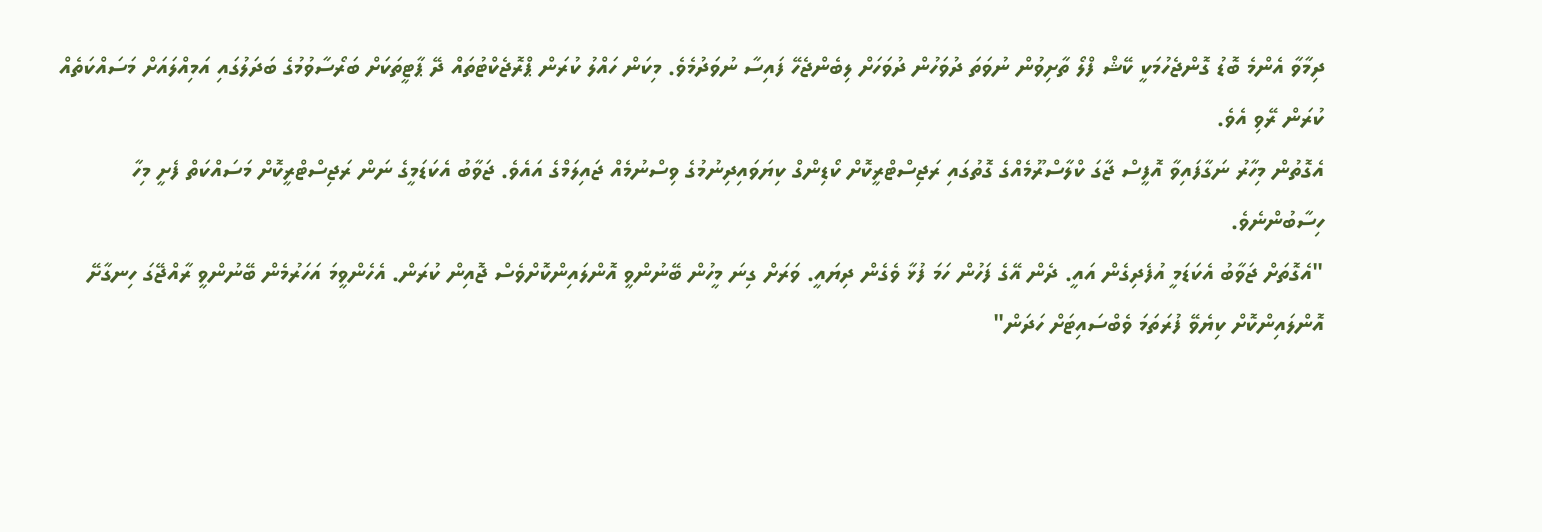ދިމާވާ އެންމެ ބޮޑު ގޮންޖެހުމަކީ ކޭޝް ފްލޯ ތާށިވުން ނުވަތަ ދުވަހުން ދުވަހަށް ލިބެންޖެހޭ ފައިސާ ނުވަދުމެވެ. މިކަން ހައްލު ކުރަން ޕްރޮޖެކްޓުތައް ދޭ ޕާޓީތަކަށް ބަރޯސާވުމުގެ ބަދަލުގައި އަމިއްލައަށް މަސައްކަތެއް ކުރަން ރޭވި އެވެ.
އެގޮތުން މިހާރު ނަގާފައިވާ އޮފީސް ޖާގަ ކްލާސްރޫމެއްގެ ގޮތުގައި ރަޖިސްޓްރީކޮށް ކޯޑިންގް ކިޔަވައިދިނުމުގެ ވިސްނުމެއް ޖައިލަމްގެ އައެވެ. ޖަވާބު އެކަޑަމީގެ ނަން ރަޖިސްޓްރީކޮށް މަސައްކަތް ފެށީ މިހާ ހިސާބުންނެވެ.
"އެގޮތަށް ޖަވާބު އެކަޑަމީ އުފެދިގެން އައީ. ދެން އޭގެ ފަހުން ހަމަ ފުޅާ ވެގެން ދިޔައީ. ވަރަށް ގިނަ މީހުން ބޭނުންވީ އޮންލައިންކޮށްވެސް ޖޮއިން ކުރަން. އެހެންވީމަ އަހަރުމެން ބޭނުންވީ ރާއްޖޭގަ ހިނގާށޭ އޮންލައިންކޮށް ކިޔެވޭ ފުރަތަމަ ވެބްސައިޓަށް ހަދަން"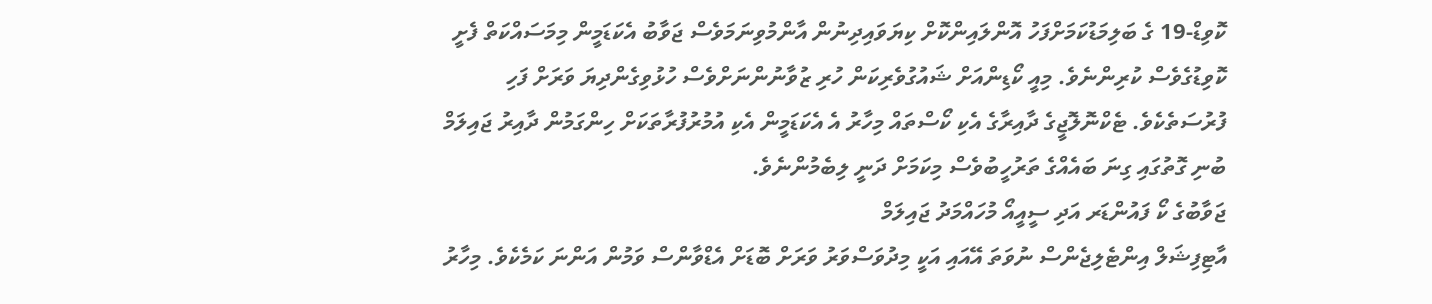ކޮވިޑް-19 ގެ ބަލިމަޑުކަމަށްފަހު އޮންލައިންކޮށް ކިޔަވައިދިނުން އާންމުވިނަމަވެސް ޖަވާބު އެކަޑަމީން މިމަސައްކަތް ފެށީ ކޮވިޑުގެވެސް ކުރިންނެވެ. މިއީ ކޯޑިންއަށް ޝައުގުވެރިކަން ހުރި ޒުވާނުންނަށްވެސް ހުޅުވިގެންދިޔަ ވަރަށް ފަހި ފުރުސަތެކެވެ. ޓެކްނޮލޮޖީގެ ދާއިރާގެ އެކި ކޯސްތައް މިހާރު އެ އެކަޑަމީން އެކި އުމުރުފުރާތަކަށް ހިންގަމުން ދާއިރު ޖައިލަމް ބުނި ގޮތުގައި ގިނަ ބައެއްގެ ތަރުހީބުވެސް މިކަމަށް ދަނީ ލިބެމުންނެވެ.
ޖަވާބުގެ ކޯ ފައުންޑަރ އަދި ސީއީއޯ މުހައްމަދު ޖައިލަމް
އާޓިފިޝަލް އިންޓެލިޖެންސް ނުވަތަ އޭއައި އަކީ މިދުވަސްވަރު ވަރަށް ބޮޑަށް އެޑްވާންސް ވަމުން އަންނަ ކަމެކެވެ. މިހާރު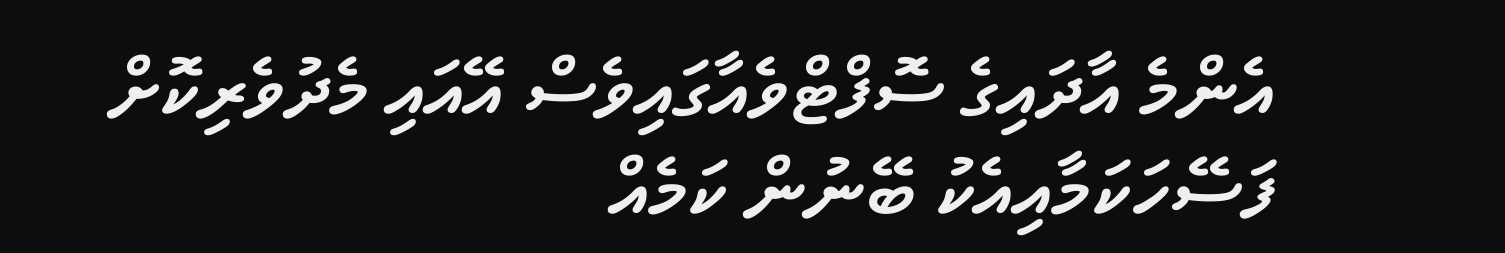އެންމެ އާދައިގެ ސޮފްޓްވެއާގައިވެސް އޭއައި މެދުވެރިކޮށް ފަސޭހަކަމާއިއެކު ބޭނުން ކަމެއް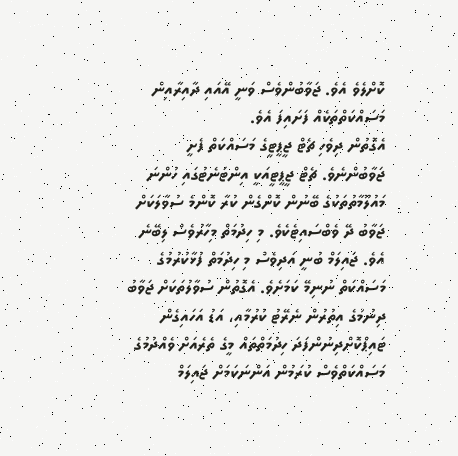ކޮށްލެވެ އެވެ. ޖަވާބުންވެސް ވަނީ އޭއައި ދާއިރާއިން މަސައްކަތްތަކެއް ފަށައިފަ އެވެ.
އެގޮތުން ދިވެހި ޗެޓް ޖީޕީޓީގެ މަސައްކަތް ފެށީ ޖަވާބުންނެވެ. ޗެޓް ޖީޕީޓީއަކީ އިންޓަނެޓުގައި ހުންނަ މައުލޫމާތުތަކުގެ ބޭނުން ކޮށްގެން ކުރާ ކޮންމެ ސުވާލަކަށް ޖަވާބު ދޭ ވެބްސައިޓެކެވެ. މި ހިދުމަތް މިހާރުވެސް ލިބޭނެ އެވެ. ޖައިލަމް ބުނީ އަދިވެސް މި ހިދުމަތް ފުޅާކުރުމުގެ މަސައްކަތް ނުނިމޭ ކަމަށެވެ. އެގޮތުން ސުވާލުތަކަށް ޖަވާބު ދިނުމުގެ އިތުރުން ނެރޭޓު ކުރުމާއި، އަޑު އަހައިގެން ޓައިޕްކޮށްދިނުންފަދަ ހިދުމަތްތައް މީގެ ތެރެއަށް ވެއްދުމުގެ މަސައްކަތްވެސް ކުރަމުން އަންނަކަމަށް ޖައިލަމް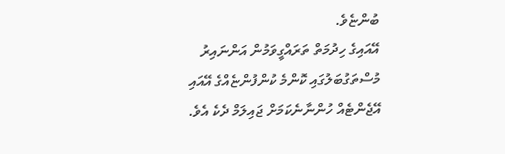ބުންޏެވެ.
އޭއައިގެ ހިދުމަތް ތަރައްގީވަމުން އަންނައިރު މުސްތަގުބަލުގައި ކޮންމެ ކުންފުންޏެއްގެ އޭއައި އޭޖެންޓެއް ހުންނާނެކަމަށް ޖައިލަމް ދެކެ އެވެ.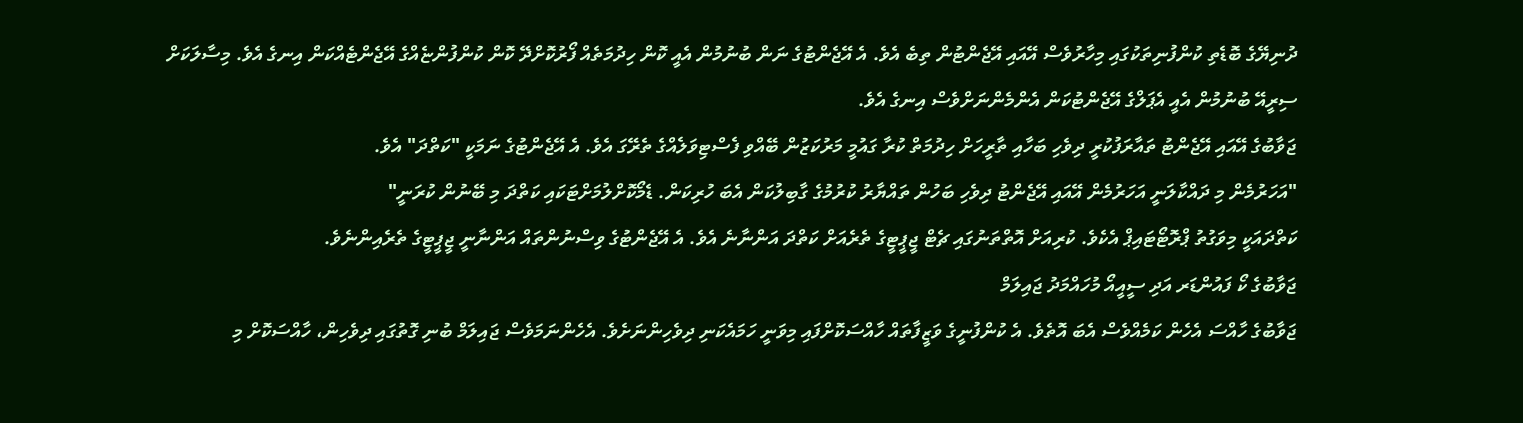ދުނިޔޭގެ ބޮޑެތި ކުންފުނިތަކުގައި މިހާރުވެސް އޭއައި އޭޖެންޓުން ތިބެ އެވެ. އެ އޭޖެންޓުގެ ނަން ބުނުމުން އެއީ ކޮން ހިދުމަތެއް ފޯރުކޮށްދޭ ކޮން ކުންފުންޏެއްގެ އޭޖެންޓެއްކަން އިނގެ އެވެ. މިސާލަކަށް ސިރީއޭ ބުނުމުން އެއީ އެޕަލްގެ އޭޖެންޓުކަން އެންމެންނަށްވެސް އިނގެ އެވެ.
ޖަވާބުގެ އޭއައި އޭޖެންޓު ތައާރަފުކުރީ ދިވެހި ބަހާއި ތާރީހަށް ހިދުމަތް ކުރާ ގައުމީ މަރުކަޒުން ބޭއްވި ފެސްޓިވަލެއްގެ ތެރޭގަ އެވެ. އެ އޭޖެންޓުގެ ނަމަކީ "ކަތްދަ" އެވެ.
"އަހަރުމެން މި ދައްކާލަނީ އަހަރުމެން އޭއައި އޭޖެންޓު ދިވެހި ބަހުން ތައްޔާރު ކުރުމުގެ ގާބިލުކަން އެބަ ހުރިކަން. ޑެމޯކޮށްލުމަށްޓަކައި ކަތްދަ މި ބޭނުން ކުރަނީ"
ކަތްދައަކީ މިވަގުތު ޕްރޮޓޯޓައިޕް އެކެވެ. ކުރިއަށް އޮތްތަނުގައި ޗެޓް ޖީޕީޓީގެ ތެރެއަށް ކަތްދަ އަންނާނެ އެވެ. އެ އޭޖެންޓުގެ ވިސްނުންތައް އަންނާނީ ޖީޕީޓީގެ ތެރެއިންނެވެ.
ޖަވާބުގެ ކޯ ފައުންޑަރ އަދި ސީއީއޯ މުހައްމަދު ޖައިލަމް
ޖަވާބުގެ ހާއްސަ އެހެން ކަމެއްވެސް އެބަ އޮތެވެ. އެ ކުންފުނީގެ ވަޒީފާތައް ހާއްސަކޮށްފައި މިވަނީ ހަމައެކަނި ދިވެހިންނަށެވެ. އެހެންނަމަވެސް ޖައިލަމް ބުނި ގޮތުގައި ދިވެހިން، ހާއްސަކޮށް މި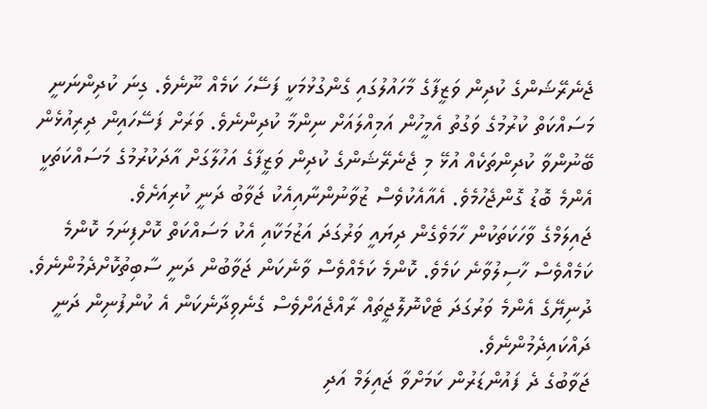ޖެނެރޭޝަންގެ ކުދިން ވަޒީފާގެ މާހައުލުގައި ގެންގުޅުމަކީ ފަސޭހަ ކަމެއް ނޫނެވެ. ގިނަ ކުދިންނަނީ މަސައްކަތް ކުރުމުގެ ވަގުތު އެމީހުން އަމިއްލައަށް ނިންމާ ކުދިންނެވެ. ވަރަށް ފަސޭހައިން ދިރިއުޅެން ބޭނުންވާ ކުދިންތަކެއް އުޅޭ މި ޖެނެރޭޝަންގެ ކުދިން ވަޒީފާގެ އަހުލާގަށް އާދަކުރުމުގެ މަސައްކަތަކީ އެންމެ ބޮޑު ގޮންޖެހުމެވެ. އެއާއެކުވެސް ޒުވާނުންނާއިއެކު ޖަވާބު ދަނީ ކުރިއަށެވެ.
ޖައިލަމްގެ ވާހަކަތަކުން ހާމަވެގެން ދިޔައީ ވަރުގަދަ އަޒުމަކާއި އެކު މަސައްކަތް ކޮށްފިނަމަ ކޮންމެ ކަމެއްވެސް ހާސިލުވާނެ ކަމެވެ. ކޮންމެ ކަމެއްވެސް ވާނެކަން ޖަވާބުން ދަނީ ސާބިތުކޮށްދެމުންނެވެ. ދުނިޔޭގެ އެންމެ ވަރުގަދަ ޓެކްނޮލޮޖީތައް ރާއްޖެއަށްވެސް ގެނެވިދާނެކަން އެ ކުންފުނިން ދަނީ ދައްކައިދެމުންނެވެ.
ޖަވާބުގެ ދެ ފައުންޑަރުން ކަމަށްވާ ޖައިލަމް އަދި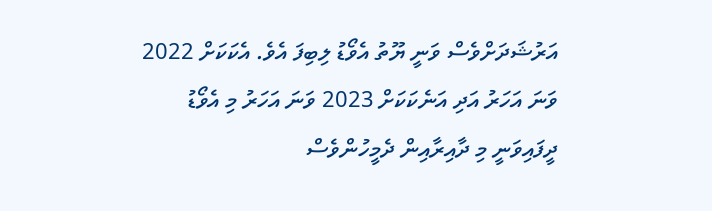އަރުޝަދަށްވެސް ވަނީ ޔޫތު އެވޯޑު ލިބިފަ އެވެ. އެކަކަށް 2022 ވަނަ އަހަރު އަދި އަނެކަކަށް 2023 ވަނަ އަހަރު މި އެވޯޑު ދީފައިވަނީ މި ދާއިރާއިން ދެމީހުންވެސް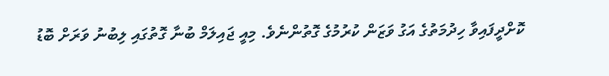ކޮށްދީފައިވާ ހިދުމަތުގެ އަގު ވަޒަން ކުރުމުގެ ގޮތުންނެވެ. މިއީ ޖައިލަމް ބުނާ ގޮތުގައި ލިބުނު ވަރަށް ބޮޑު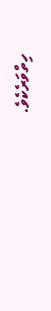ހިތްވަރެކެވެ.